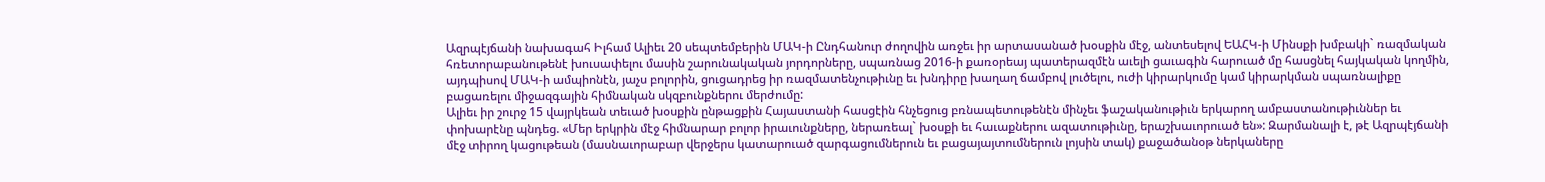Ազրպէյճանի նախագահ Իլհամ Ալիեւ 20 սեպտեմբերին ՄԱԿ-ի Ընդհանուր ժողովին առջեւ իր արտասանած խօսքին մէջ, անտեսելով ԵԱՀԿ-ի Մինսքի խմբակի` ռազմական հռետորաբանութենէ խուսափելու մասին շարունակական յորդորները, սպառնաց 2016-ի քառօրեայ պատերազմէն աւելի ցաւագին հարուած մը հասցնել հայկական կողմին, այդպիսով ՄԱԿ-ի ամպիոնէն, յաչս բոլորին, ցուցադրեց իր ռազմատենչութիւնը եւ խնդիրը խաղաղ ճամբով լուծելու, ուժի կիրարկումը կամ կիրարկման սպառնալիքը բացառելու միջազգային հիմնական սկզբունքներու մերժումը:
Ալիեւ իր շուրջ 15 վայրկեան տեւած խօսքին ընթացքին Հայաստանի հասցէին հնչեցուց բռնապետութենէն մինչեւ ֆաշականութիւն երկարող ամբաստանութիւններ եւ փոխարէնը պնդեց. «Մեր երկրին մէջ հիմնարար բոլոր իրաւունքները, ներառեալ` խօսքի եւ հաւաքներու ազատութիւնը, երաշխաւորուած են»: Զարմանալի է, թէ Ազրպէյճանի մէջ տիրող կացութեան (մասնաւորաբար վերջերս կատարուած զարգացումներուն եւ բացայայտումներուն լոյսին տակ) քաջածանօթ ներկաները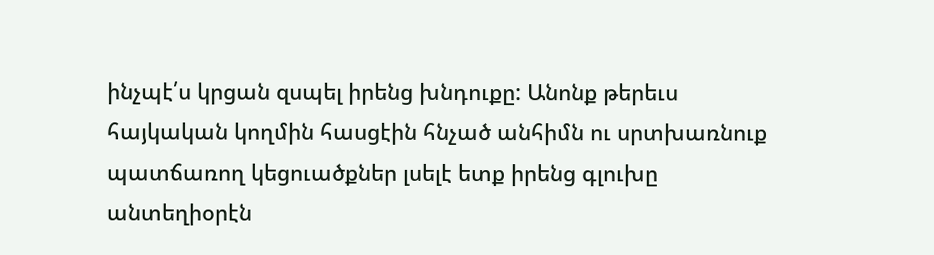ինչպէ՛ս կրցան զսպել իրենց խնդուքը: Անոնք թերեւս հայկական կողմին հասցէին հնչած անհիմն ու սրտխառնուք պատճառող կեցուածքներ լսելէ ետք իրենց գլուխը անտեղիօրէն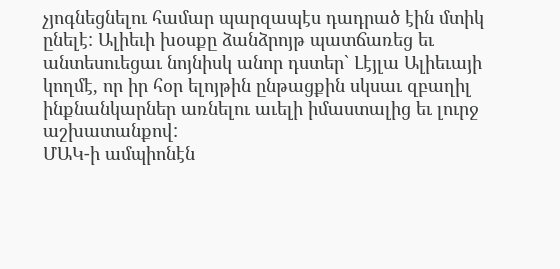չյոգնեցնելու համար պարզապէս դադրած էին մտիկ ընելէ: Ալիեւի խօսքը ձանձրոյթ պատճառեց եւ անտեսուեցաւ նոյնիսկ անոր դստեր` Լէյլա Ալիեւայի կողմէ, որ իր հօր ելոյթին ընթացքին սկսաւ զբաղիլ ինքնանկարներ առնելու աւելի իմաստալից եւ լուրջ աշխատանքով:
ՄԱԿ-ի ամպիոնէն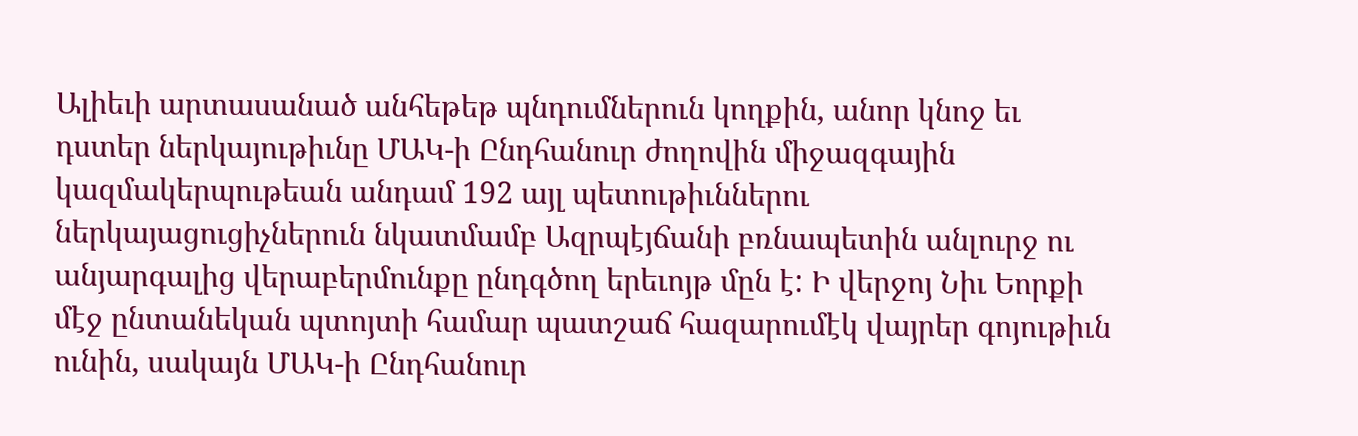Ալիեւի արտասանած անհեթեթ պնդումներուն կողքին, անոր կնոջ եւ դստեր ներկայութիւնը ՄԱԿ-ի Ընդհանուր ժողովին միջազգային կազմակերպութեան անդամ 192 այլ պետութիւններու ներկայացուցիչներուն նկատմամբ Ազրպէյճանի բռնապետին անլուրջ ու անյարգալից վերաբերմունքը ընդգծող երեւոյթ մըն է: Ի վերջոյ Նիւ Եորքի մէջ ընտանեկան պտոյտի համար պատշաճ հազարումէկ վայրեր գոյութիւն ունին, սակայն ՄԱԿ-ի Ընդհանուր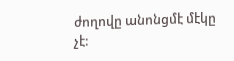ժողովը անոնցմէ մէկը չէ: